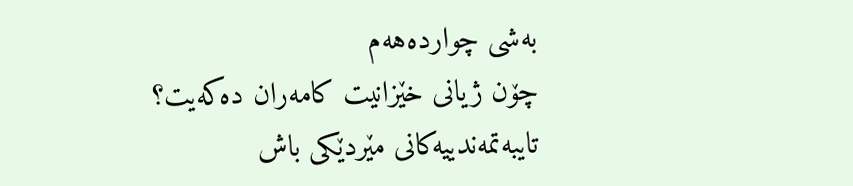بەشی چواردەهەم
چۆن ژیانی خێزانیت کامەران دەکەیت؟
تایبەتمەندییەکانی مێردێکی باش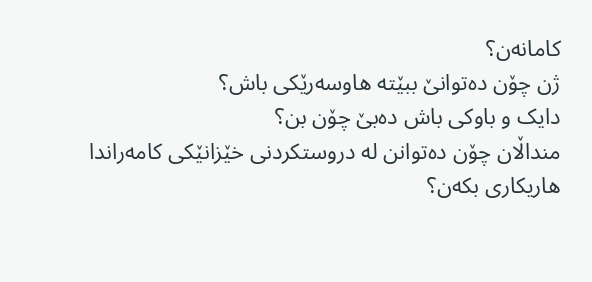کامانەن؟
ژن چۆن دەتوانێ ببێتە هاوسەرێکی باش؟
دایک و باوکی باش دەبێ چۆن بن؟
منداڵان چۆن دەتوانن لە دروستکردنی خێزانێکی کامەراندا هاریکاری بکەن؟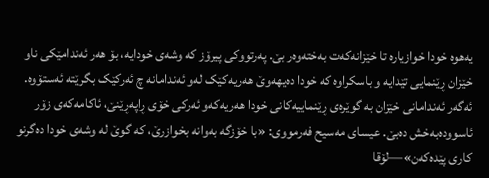یەهوە خودا خوازیارە تا خێزانەکەت بەختەوەر بێ. پەرتووکی پیرۆز کە وشەی خودایە، بۆ هەر ئەندامێکی ناو خێزان ڕێنمایی تێدایە و باسکراوە کە خودا دەیهەوێ هەریەکێک لەو ئەندامانە چ ئەرکێک بگرێتە ئەستۆوە. ئەگەر ئەندامانی خێزان بە گوێرەی ڕێنماییەکانی خودا هەریەکەو ئەرکی خۆی ڕاپەڕێنێ، ئاکامەکەی زۆر ئاسوودەبەخش دەبێ. عیسای مەسیح فەرمووی: «با خۆزگە بەوانە بخوازرێ، کە گوێ لە وشەی خودا دەگرنو کاری پێدەکەن»—لۆقا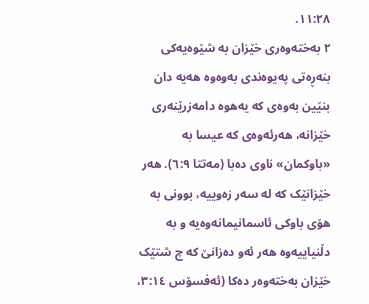١١:٢٨.
٢ بەختەوەری خێزان بە شێوەیەکی بنەڕەتی پەیوەندی بەوەوە هەیە دان بنێین بەوەی کە یەهوە دامەزرێنەری خێزانە، هەرئەوەی کە عیسا بە «باوکمان» ناوی دەبا (مەتتا ٦:٩). هەر خێزانێک کە لە سەر زەوییە، بوونی بە هۆی باوکی ئاسمانیمانەوەیە و بە دڵنیاییەوە هەر ئەو دەزانێ کە چ شتێک خێزان بەختەوەر دەکا (ئەفسۆس ٣:١٤،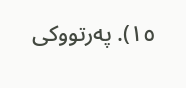١٥). پەرتووکی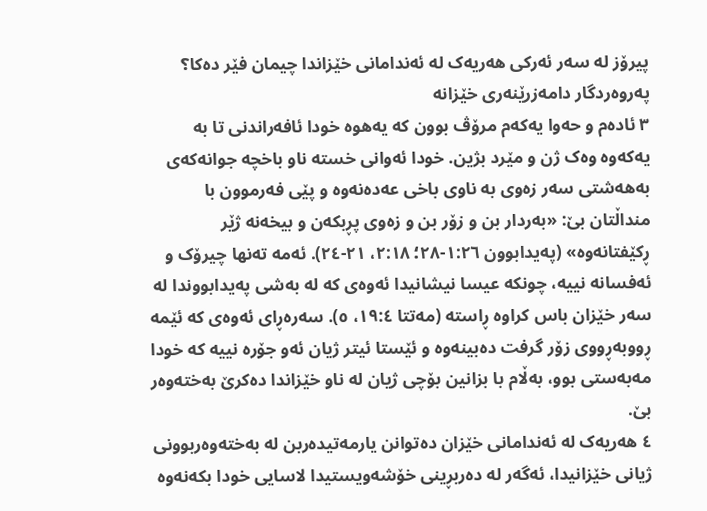پیرۆز لە سەر ئەرکی هەریەک لە ئەندامانی خێزاندا چیمان فێر دەکا؟
پەروەردگار دامەزرێنەری خێزانە
٣ ئادەم و حەوا یەکەم مرۆڤ بوون کە یەهوە خودا ئافەراندنی تا بە یەکەوە وەک ژن و مێرد بژین. خودا ئەوانی خستە ناو باخچە جوانەکەی بەهەشتی سەر زەوی بە ناوی باخی عەدەنەوە و پێی فەرموون با منداڵتان بێ: «بەردار بن و زۆر بن و زەوی پڕبکەن و بیخەنە ژێر ڕکێفتانەوە» (پەیدابوون ١:٢٦-٢٨؛ ٢:١٨، ٢١-٢٤). ئەمە تەنها چیرۆک و ئەفسانە نییە، چونکە عیسا نیشانیدا ئەوەی کە لە بەشی پەیدابووندا لە سەر خێزان باس کراوە ڕاستە (مەتتا ١٩:٤، ٥). سەرەڕای ئەوەی کە ئێمە ڕووبەڕووی زۆر گرفت دەبینەوە و ئێستا ئیتر ژیان ئەو جۆرە نییە کە خودا مەبەستی بوو، بەڵام با بزانین بۆچی ژیان لە ناو خێزاندا دەکرێ بەختەوەر بێ.
٤ هەریەک لە ئەندامانی خێزان دەتوانن یارمەتیدەربن لە بەختەوەربوونی ژیانی خێزانیدا، ئەگەر لە دەربڕینی خۆشەویستیدا لاسایی خودا بکەنەوە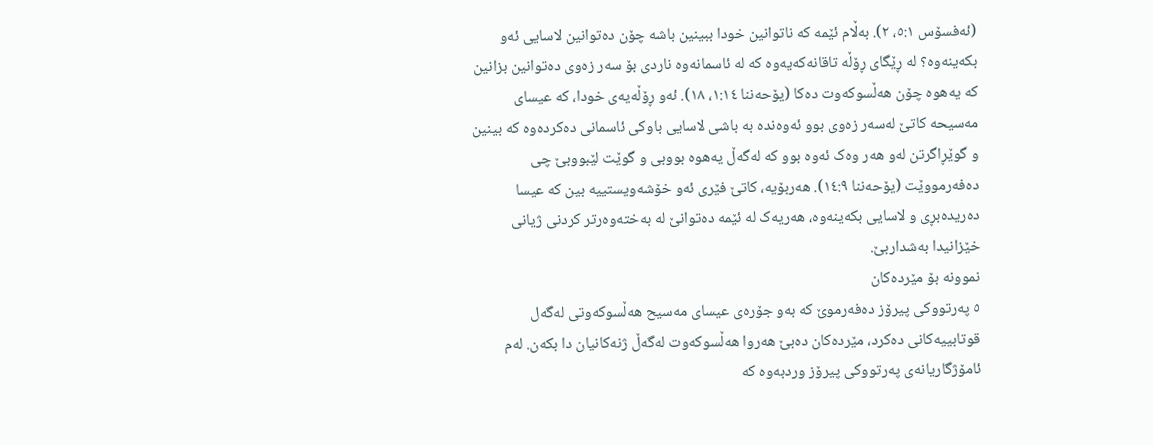(ئەفسۆس ٥:١، ٢). بەڵام ئێمە کە ناتوانین خودا ببینین باشە چۆن دەتوانین لاسایی ئەو بکەینەوە؟ لە ڕێگای ڕۆڵە تاقانەکەیەوە کە لە ئاسمانەوە ناردی بۆ سەر زەوی دەتوانین بزانین کە یەهوە چۆن هەڵسوکەوت دەکا (یۆحەننا ١:١٤، ١٨). ئەو ڕۆڵەیەی خودا، کە عیسای مەسیحە کاتێ لەسەر زەوی بوو ئەوەندە بە باشی لاسایی باوکی ئاسمانی دەکردەوە کە بینین و گوێڕاگرتن لەو هەر وەک ئەوە بوو کە لەگەڵ یەهوە بووبی و گوێت لێبووبێ چی دەفەرمووێت (یۆحەننا ١٤:٩). هەربۆیە، کاتێ فێری ئەو خۆشەویستییە بین کە عیسا دەریدەبڕی و لاسایی بکەینەوە، هەریەک لە ئێمە دەتوانێ لە بەختەوەرتر کردنی ژیانی خێزانیدا بەشداربێ.
نموونە بۆ مێردەکان
٥ پەرتووکی پیرۆز دەفەرموێ کە بەو جۆرەی عیسای مەسیح هەڵسوکەوتی لەگەل قوتابییەکانی دەکرد، مێردەکان دەبێ هەروا هەڵسوکەوت لەگەڵ ژنەکانیان دا بکەن. لەم ئامۆژگاریانەی پەرتووکی پیرۆز وردبەوە کە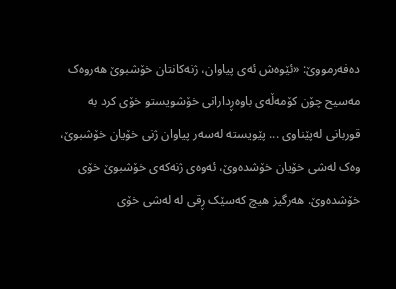دەفەرمووێ: «ئێوەش ئەی پیاوان، ژنەکانتان خۆشبوێ هەروەک مەسیح چۆن کۆمەڵەی باوەڕدارانی خۆشویستو خۆی کرد بە قوربانی لەپێناوی ... پێویستە لەسەر پیاوان ژنی خۆیان خۆشبوێ، وەک لەشی خۆیان خۆشدەوێ، ئەوەی ژنەکەی خۆشبوێ خۆی خۆشدەوێ. هەرگیز هیچ کەسێک ڕقی لە لەشی خۆی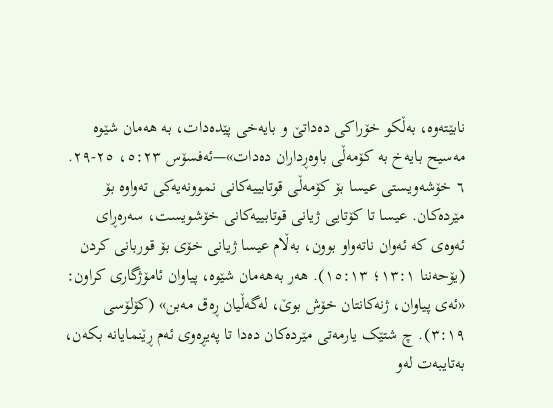نابێتەوە، بەڵکو خۆراکی دەداتێ و بایەخی پێدەدات، بە هەمان شێوە مەسیح بایەخ بە کۆمەڵی باوەڕداران دەدات»—ئەفسۆس ٥:٢٣، ٢٥-٢٩.
٦ خۆشەویستی عیسا بۆ کۆمەڵی قوتابییەکانی نموونەیەکی تەواوە بۆ مێردەکان. عیسا تا کۆتایی ژیانی قوتابییەکانی خۆشویست، سەرەڕای ئەوەی کە ئەوان ناتەواو بوون، بەڵام عیسا ژیانی خۆی بۆ قوربانی کردن (یۆحەننا ١٣:١؛ ١٥:١٣). هەر بەهەمان شێوە، پیاوان ئامۆژگاری کراون: «ئەی پیاوان، ژنەکانتان خۆش بوێ، لەگەڵیان ڕەق مەبن» (کۆلۆسی ٣:١٩). چ شتێک یارمەتی مێردەکان دەدا تا پەیڕەوی ئەم ڕێنمایانە بکەن، بەتایبەت لەو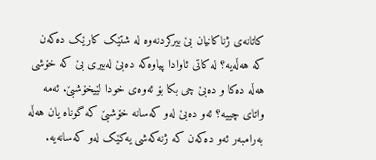کاتانەی ژناکانیان بێ بیرکردنەوە لە شتێک کارێک دەکەن کە هەڵەیە؟ لە کاتی ئاوادا پیاوەکە دەبێ لەبیری بێ کە خۆشی هەڵە دەکا و دەبێ چی بکا بۆ ئەوەی خودا لێیخۆشبێ. ئەمە واتای چییە؟ ئەو دەبێ لەو کەسانە خۆشبێ کە گوناه یان هەڵە بەرامبەر ئەو دەکەن کە ژنەکەشی یەکێک لەو کەسانەیە.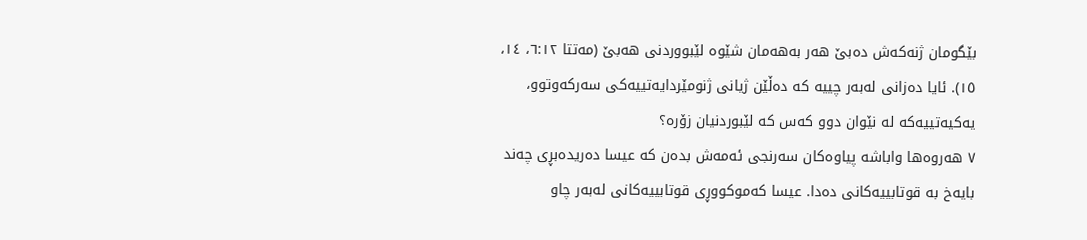بێگومان ژنەکەش دەبێ هەر بەهەمان شێوە لێبووردنی هەبێ (مەتتا ٦:١٢، ١٤، ١٥). ئایا دەزانی لەبەر چییە کە دەڵێن ژیانی ژنومێردایەتییەکی سەرکەوتوو، یەکیەتییەکە لە نێوان دوو کەس کە لێبوردنیان زۆرە؟
٧ هەروەها واباشە پیاوەکان سەرنجی ئەمەش بدەن کە عیسا دەریدەبڕی چەند بایەخ بە قوتابییەکانی دەدا. عیسا کەموکووڕی قوتابییەکانی لەبەر چاو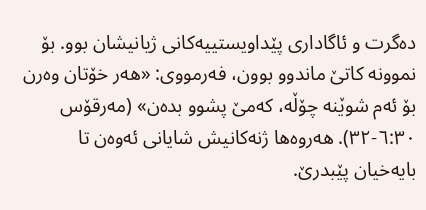دەگرت و ئاگاداری پێداویستییەکانی ژیانیشان بوو. بۆ نموونە کاتێ ماندوو بوون، فەرمووی: «هەر خۆتان وەرن بۆ ئەم شوێنە چۆڵە، کەمێ پشوو بدەن» (مەرقۆس ٦:٣٠-٣٢). هەروەها ژنەکانیش شایانی ئەوەن تا بایەخیان پێبدرێ.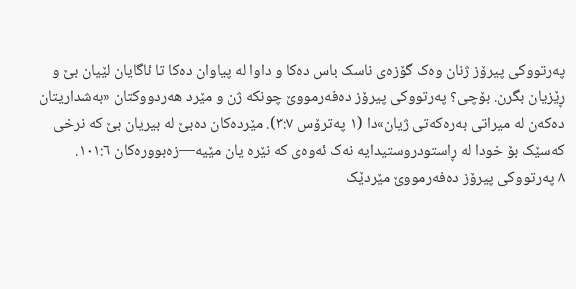پەرتووکی پیرۆز ژنان وەک گۆزەی ناسک باس دەکا و داوا لە پیاوان دەکا تا ئاگایان لێیان بێ و ڕێزیان بگرن. بۆچی؟ پەرتووکی پیرۆز دەفەرمووێ چونکە ژن و مێرد هەردووکتان «بەشداریتان دەکەن لە میراتی بەرەکەتی ژیان»دا (١ پەترۆس ٣:٧). مێردەکان دەبێ لە بیریان بێ کە نرخی کەسێک بۆ خودا لە ڕاستودروستیدایە نەک ئەوەی کە نێرە یان مێیە—زەبوورەکان ١٠١:٦.
٨ پەرتووکی پیرۆز دەفەرمووێ مێردێک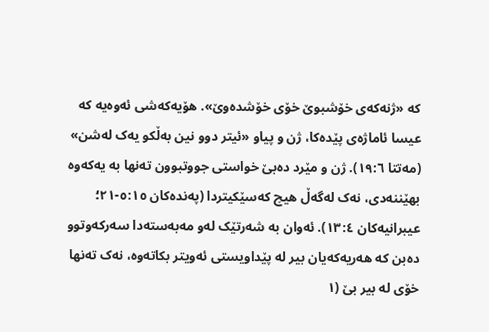کە «ژنەکەی خۆشبوێ خۆی خۆشدەوێ». هۆیەکەشی ئەوەیە کە عیسا ئاماژەی پێدەکا، ژن و پیاو «ئیتر دوو نین بەڵکو یەک لەشن» (مەتتا ١٩:٦). ژن و مێرد دەبێ خواستی جووتبوون تەنها بە یەکەوە بهێننەدی، نەک لەگەڵ هیچ کەسێکیتردا (پەندەکان ٥:١٥-٢١؛ عیبرانیەکان ١٣:٤). ئەوان بە شەرتێک لەو مەبەستەدا سەرکەوتوو دەبن کە هەریەکەیان بیر لە پێداویستی ئەویتر بکاتەوە، نەک تەنها خۆی لە بیر بێ (١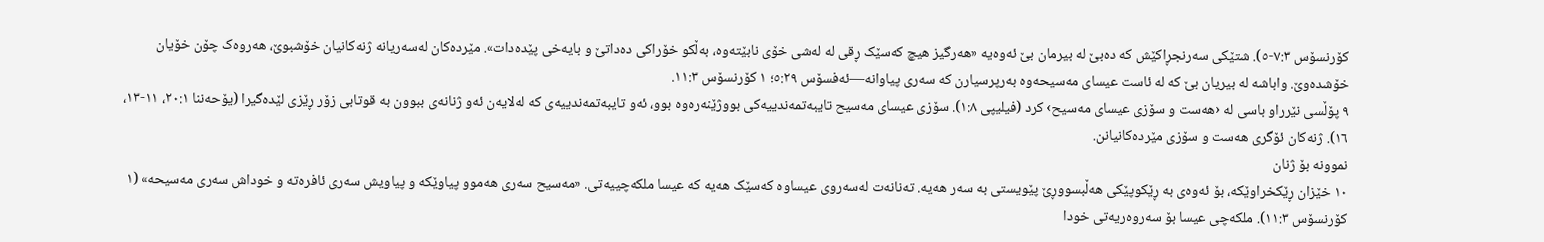کۆرنسۆس ٧:٣-٥). شتێکی سەرنجڕاکێش کە دەبێ لە بیرمان بێ ئەوەیە «هەرگیز هیچ کەسێک ڕقی لە لەشی خۆی نابێتەوە، بەڵکو خۆراکی دەداتێ و بایەخی پێدەدات». مێردەکان لەسەریانە ژنەکانیان خۆشبوێ، هەروەک چۆن خۆیان خۆشدەوێ. واباشە لە بیریان بێ کە لە ئاست عیسای مەسیحەوە بەرپرسیارن کە سەری پیاوانە—ئەفسۆس ٥:٢٩؛ ١ کۆرنسۆس ١١:٣.
٩ پۆڵسی نێرراو باسی لە ‹هەست و سۆزی عیسای مەسیح› کرد (فیلیپی ١:٨). سۆزی عیسای مەسیح تایبەتمەندییەکی بووژێنەرەوە بوو، ئەو تایبەتمەندییەی کە لەلایەن ئەو ژنانەی ببوون بە قوتابی زۆر ڕێزی لێدەگیرا (یۆحەننا ٢٠:١، ١١-١٣، ١٦). ژنەکان ئۆگری هەست و سۆزی مێردەکانیانن.
نموونە بۆ ژنان
١٠ خێزان ڕێکخراوێکە، بۆ ئەوەی بە ڕێکوپێکی هەڵبسووڕێ پێویستی بە سەر هەیە. تەنانەت لەسەروی عیساوە کەسێک هەیە کە عیسا ملکەچییەتی. «مەسیح سەری هەموو پیاوێکە و پیاویش سەری ئافرەتە و خوداش سەری مەسیحە» (١ کۆرنسۆس ١١:٣). ملکەچی عیسا بۆ سەروەریەتی خودا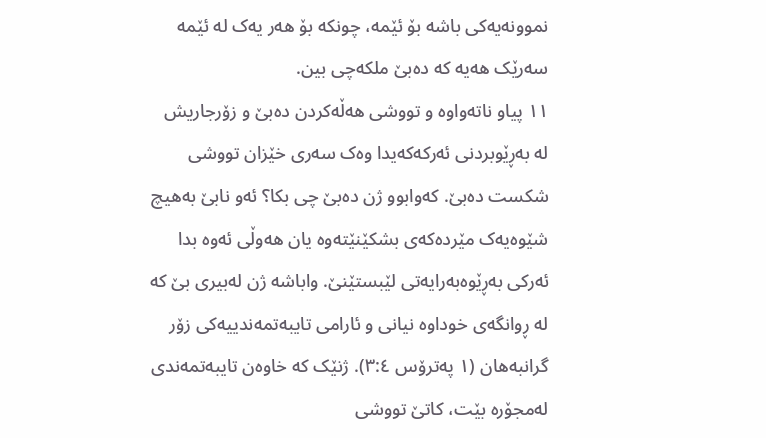نموونەیەکی باشە بۆ ئێمە، چونکە بۆ هەر یەک لە ئێمە سەرێک هەیە کە دەبێ ملکەچی بین.
١١ پیاو ناتەواوە و تووشی هەڵەکردن دەبێ و زۆرجاریش لە بەڕێوبردنی ئەرکەکەیدا وەک سەری خێزان تووشی شکست دەبێ. کەوابوو ژن دەبێ چی بکا؟ ئەو نابێ بەهیچ شێوەیەک مێردەکەی بشکێنێتەوە یان هەوڵی ئەوە بدا ئەرکی بەڕێوەبەرایەتی لێبستێنێ. واباشە ژن لەبیری بێ کە لە ڕوانگەی خوداوە نیانی و ئارامی تایبەتمەندییەکی زۆر گرانبەهان (١ پەترۆس ٣:٤). ژنێک کە خاوەن تایبەتمەندی لەمجۆرە بێت، کاتێ تووشی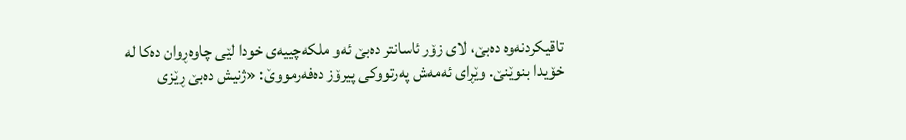تاقیکردنەوە دەبێ، لای زۆر ئاسانتر دەبێ ئەو ملکەچییەی خودا لێی چاوەڕوان دەکا لە خۆیدا بنوێنێ. وێڕای ئەمەش پەرتووکی پیرۆز دەفەرمووێ: «ژنیش دەبێ ڕێزی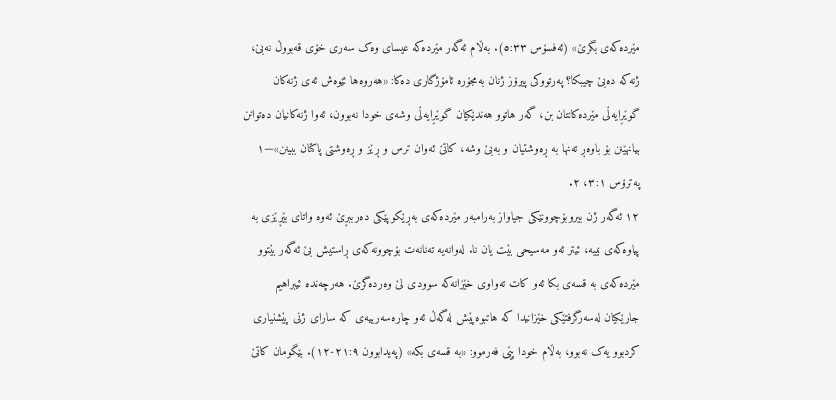مێردەکەی بگرێ» (ئەفسۆس ٥:٣٣). بەڵام ئەگەر مێردەکە عیسای وەک سەری خۆی قەبووڵ نەبێ، ژنەکە دەبێ چیبکا؟ پەرتووکی پیرۆز ژنان بەمجۆرە ئامۆژگاری دەکا: «هەروەها ئێوەش ئەی ژنەکان گوێڕایەڵی مێردەکانتان بن، گەر هاتوو هەندێکیان گوێڕایەڵی وشەی خودا نەبوون، ئەوا ژنەکانیان دەتوانن بیانهێنن بۆ باوەڕ تەنها بە ڕەوشتیان و بەبێ وشە، کاتێ ئەوان ترس و ڕێز و ڕەوشتی پاکتان ببینن»—١ پەترۆس ٣:١، ٢.
١٢ ئەگەر ژن بیروبۆچوونێکی جیاواز بەرامبەر مێردەکەی بەڕێکوپێکی دەرببڕێ ئەوە واتای بێڕێزی بە پیاوەکەی نییە، ئیتر ئەو مەسیحی بێت یان نا. لەوانەیە تەنانەت بۆچوونەکەی ڕاستیش بێ ئەگەر بێتوو مێردەکەی بە قسەی بکا ئەو کات تەواوی خێزانەکە سوودی لێ وەردەگرێ. هەرچەندە ئیبراهیم جارێکیان لەسەرگرفتێکی خێزانیدا کە هاتبوەپێش لەگەڵ ئەو چارەسەرییەی کە سارای ژنی پێشنیاری کردبوو یەک نەبوو، بەڵام خودا پێی فەرموو: «بە قسەی بکە» (پەیدابوون ٢١:٩-١٢). بێگومان کاتێ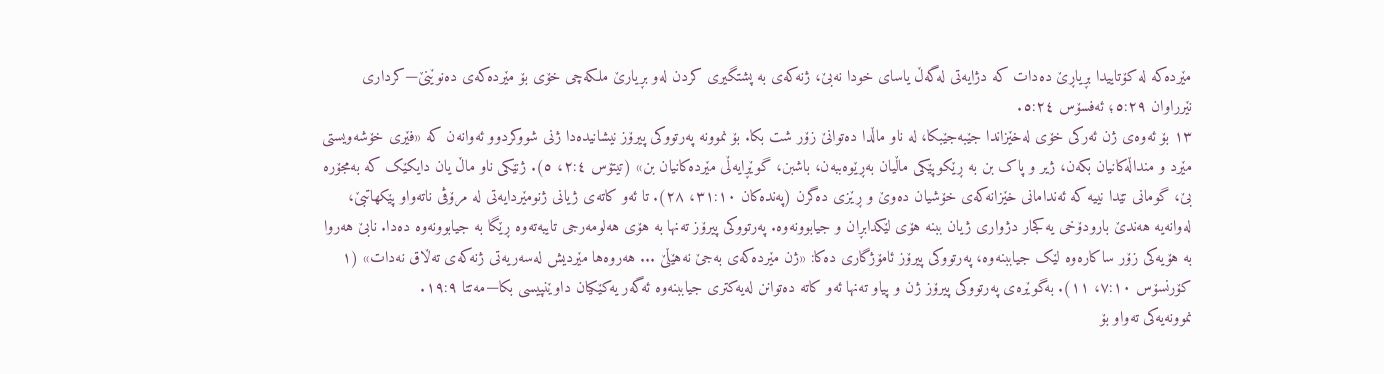مێردەکە لە کۆتاییدا بڕیاڕێ دەدات کە دژایەتی لەگەڵ یاسای خودا نەبێ، ژنەکەی بە پشتگیری کردن لەو بڕیارێ ملکەچی خۆی بۆ مێردەکەی دەنوێنێ—کرداری نێرراوان ٥:٢٩؛ ئەفسۆس ٥:٢٤.
١٣ بۆ ئەوەی ژن ئەرکی خۆی لەخێزاندا جێبەجێبکا، لە ناو ماڵدا دەتوانێ زۆر شت بکا. بۆ نموونە پەرتووکی پیرۆز نیشانیدەدا ژنی شووکردوو ئەوانەن کە «فێری خۆشەویستی مێرد و منداڵەکانیان بکەن، ژیر و پاک بن بە ڕێکوپێکی ماڵیان بەڕێوەببەن، باشبن، گوێڕایەڵی مێردەکانیان بن» (تیتۆس ٢:٤، ٥). ژنێکی ناو ماڵ یان دایکێک کە بەمجۆرە بێ، گومانی تێدا نییە کە ئەندامانی خێزانەکەی خۆشیان دەوێ و ڕێزی دەگرن (پەندەکان ٣١:١٠، ٢٨). تا ئەو کاتەی ژیانی ژنومێردایەتی لە مرۆڤی ناتەواو پێکهاتبێ، لەوانەیە هەندێ بارودۆخی یەکجار دژواری ژیان ببنە هۆی لێکدابڕان و جیابوونەوە. پەرتووکی پیرۆز تەنها بە هۆی هەلومەرجی تایبەتەوە ڕێگا بە جیابوونەوە دەدا. نابێ هەروا بە هۆیەکی زۆر ساکارەوە لێک جیاببنەوە، پەرتووکی پیرۆز ئامۆژگاری دەکا: «ژن مێردەکەی بەجێ نەهێڵێ ... هەروەها مێردیش لەسەریەتی ژنەکەی تەڵاق نەدات» (١ کۆرنسۆس ٧:١٠، ١١). بەگوێرەی پەرتووکی پیرۆز ژن و پیاو تەنها ئەو کاتە دەتوانن لەیەکتری جیاببنەوە ئەگەر یەکێکیان داوێنپیسی بکا—مەتتا ١٩:٩.
نموونەیەکی تەواو بۆ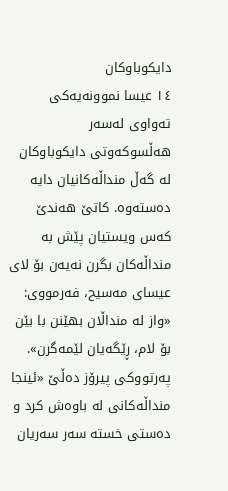دایکوباوکان
١٤ عیسا نموونەیەکی تەواوی لەسەر هەڵسوکەوتی دایکوباوکان لە گەڵ منداڵەکانیان دایە دەستەوە. کاتێ هەندێ کەس ویستیان پێش بە منداڵەکان بگرن نەیەن بۆ لای عیسای مەسیح، فەرمووی: «واز لە منداڵان بهێنن با بێن بۆ لام، ڕێگەیان لێمەگرن». پەرتووکی پیرۆز دەڵێ «ئینجا منداڵەکانی لە باوەش کرد و دەستی خستە سەر سەریان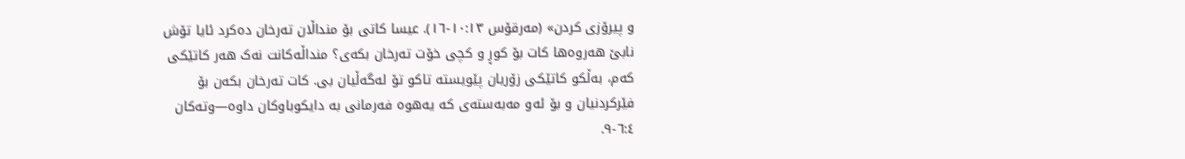و پیرۆزی کردن» (مەرقۆس ١٠:١٣-١٦). عیسا کاتی بۆ منداڵان تەرخان دەکرد ئایا تۆش نابێ هەروەها کات بۆ کوڕ و کچی خۆت تەرخان بکەی؟ منداڵەکانت نەک هەر کاتێکی کەم، بەڵکو کاتێکی زۆریان پێویستە تاکو تۆ لەگەڵیان بی. کات تەرخان بکەن بۆ فێرکردنیان و بۆ ئەو مەبەستەی کە یەهوە فەرمانی بە دایکوباوکان داوە—وتەکان ٦:٤-٩.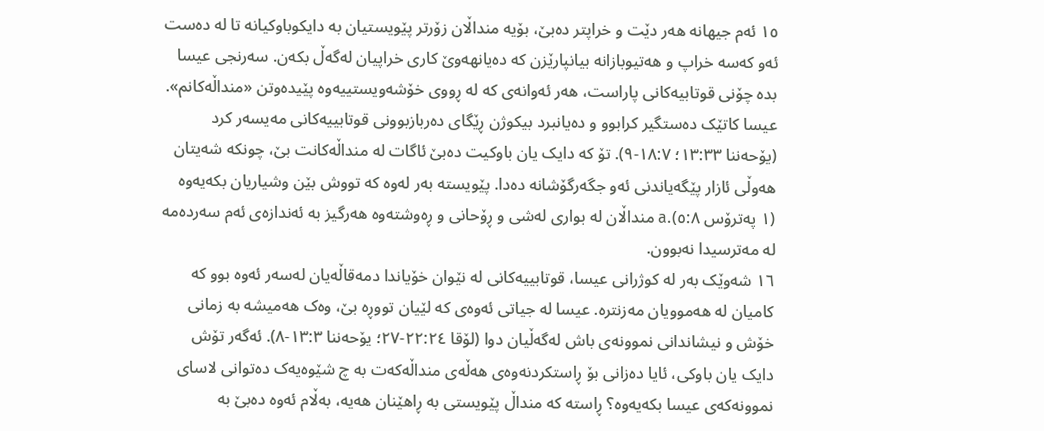١٥ ئەم جیهانە هەر دێت و خراپتر دەبێ، بۆیە منداڵان زۆرتر پێویستیان بە دایکوباوکیانە تا لە دەست ئەو کەسە خراپ و هەتیوبازانە بیانپارێزن کە دەیانهەوێ کاری خراپیان لەگەڵ بکەن. سەرنجی عیسا بدە چۆنی قوتابیەکانی پاراست، هەر ئەوانەی کە لە ڕووی خۆشەویستییەوە پێیدەوتن «منداڵەکانم». عیسا کاتێک دەستگیر کرابوو و دەیانبرد بیکوژن ڕێگای دەربازبوونی قوتابییەکانی مەیسەر کرد (یۆحەننا ١٣:٣٣؛ ١٨:٧-٩). تۆ کە دایک یان باوکیت دەبێ ئاگات لە منداڵەکانت بێ، چونکە شەیتان هەوڵی ئازار پێگەیاندنی ئەو جگەرگۆشانە دەدا. پێویستە بەر لەوە کە تووش بێن وشیاریان بکەیەوە (١ پەترۆس ٥:٨).a منداڵان لە بواری لەشی و ڕۆحانی و ڕەوشتەوە هەرگیز بە ئەندازەی ئەم سەردەمە لە مەترسیدا نەبوون.
١٦ شەوێک بەر لە کوژرانی عیسا، قوتابییەکانی لە نێوان خۆیاندا دمەقاڵەیان لەسەر ئەوە بوو کە کامیان لە هەموویان مەزنترە. عیسا لە جیاتی ئەوەی کە لێیان تووڕە بێ، وەک هەمیشە بە زمانی خۆش و نیشاندانی نموونەی باش لەگەڵیان دوا (لۆقا ٢٢:٢٤-٢٧؛ یۆحەننا ١٣:٣-٨). ئەگەر تۆش دایک یان باوکی، ئایا دەزانی بۆ ڕاستکردنەوەی هەڵەی منداڵەکەت بە چ شێوەیەک دەتوانی لاسای نموونەکەی عیسا بکەیەوە؟ ڕاستە کە منداڵ پێویستی بە ڕاهێنان هەیە، بەڵام ئەوە دەبێ بە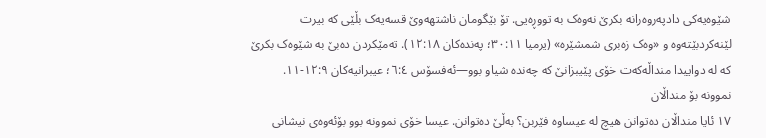شێوەیەکی دادپەروەرانە بکرێ نەوەک بە تووڕەیی. تۆ بێگومان ناشتهەوێ قسەیەک بڵێی کە بیرت لێنەکردبێتەوە و «وەک زەبری شمشێرە» (یرمیا ٣٠:١١؛ پەندەکان ١٢:١٨). تەمێکردن دەبێ بە شێوەک بکرێ کە لە دواییدا منداڵەکەت خۆی پێیبزانێ کە چەندە شیاو بوو—ئەفسۆس ٦:٤؛ عیبرانیەکان ١٢:٩-١١.
نموونە بۆ منداڵان
١٧ ئایا منداڵان دەتوانن هیچ لە عیساوە فێربن؟ بەڵێ دەتوانن. عیسا خۆی نموونە بوو بۆئەوەی نیشانی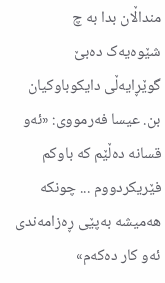منداڵان بدا بە چ شێوەیەک دەبێ گوێڕایەڵی دایکوباوکیان بن. عیسا فەرمووی: «ئەو قسانە دەڵێم کە باوکم فێریکردووم ... چونکە هەمیشە بەپێی ڕەزامەندی ئەو کار دەکەم»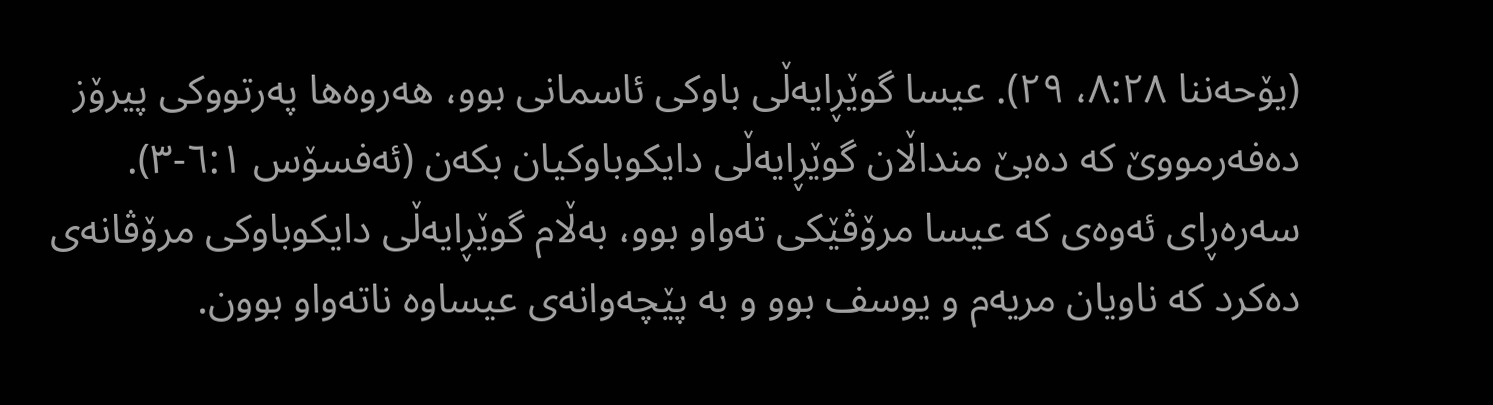(یۆحەننا ٨:٢٨، ٢٩). عیسا گوێڕایەڵی باوکی ئاسمانی بوو، هەروەها پەرتووکی پیرۆز دەفەرمووێ کە دەبێ منداڵان گوێڕایەڵی دایکوباوکیان بکەن (ئەفسۆس ٦:١-٣). سەرەڕای ئەوەی کە عیسا مرۆڤێکی تەواو بوو، بەڵام گوێڕایەڵی دایکوباوکی مرۆڤانەی دەکرد کە ناویان مریەم و یوسف بوو و بە پێچەوانەی عیساوە ناتەواو بوون.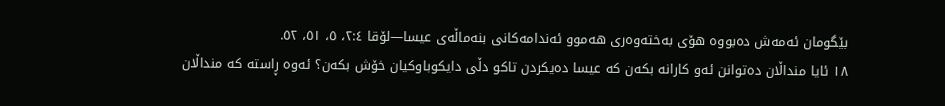بێگومان ئەمەش دەبووە هۆی بەختەوەری هەموو ئەندامەکانی بنەماڵەی عیسا—لۆقا ٢:٤، ٥، ٥١، ٥٢.
١٨ ئایا منداڵان دەتوانن ئەو کارانە بکەن کە عیسا دەیکردن تاکو دڵی دایکوباوکیان خۆش بکەن؟ ئەوە ڕاستە کە منداڵان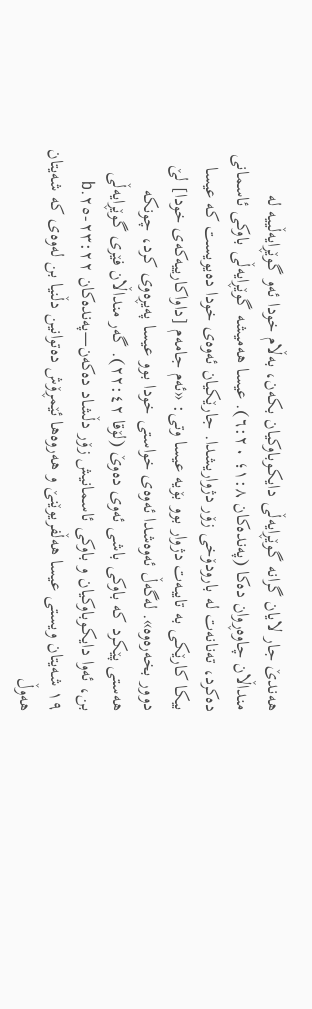هەندێ جار لایان گرانە گوێڕایەڵی دایکوباوکیان بکەن، بەڵام خودا ئەو گوێڕایەڵییە لە منداڵان چاوەڕوان دەکا (پەندەکان ١:٨؛ ٦:٢٠). عیسا هەمیشە گوێڕایەڵی باوکی ئاسمانی دەکرد، تەنانەت لە بارودۆخی زۆر دژواریشدا. جارێکیان ئەوەی خودا دەیویست کە عیسا بیکا کارێکی بە تایبەت دژوار بوو بۆیە عیسا وتی: «ئەم جامەم [داواکارییەکەی خودا] لێ دوور بخەرەوە». لەگەڵ ئەوەشدا ئەوەی خواستی خودا بوو عیسا پەیڕەوی کرد، چونکە هەستی پێکرد کە باوکی باشی ئەوی دەوێ (لۆقا ٢٢:٤٢). گەر منداڵان فێری گوێڕایەڵی بن، ئەوا دایکوباوکیان و باوکی ئاسمانیش زۆر دڵشاد دەکەن—پەندەکان ٢٣:٢٢-٢٥.b
١٩ شەیتان ویستی عیسا هەڵفریوێنێ و هەروەها ئێمڕۆش دەتوانین دڵنیا بن لەوەی کە شەیتان هەوڵ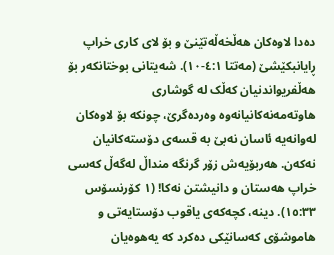دەدا لاوەکان هەڵخەڵەتێنێ و بۆ لای کاری خراپ ڕایانبکێشێ (مەتتا ٤:١-١٠). شەیتانی بوختانکەر بۆ هەڵفریواندنیان کەڵک لە گوشاری هاوتەمەنەکانیانەوە وەردەگرێ، چونکە بۆ لاوەکان لەوانەیە ئاسان نەبێ بە قسەی دۆستەکانیان نەکەن. هەربۆیەش زۆر گرنگە منداڵ لەگەڵ کەسی خراپ هەستان و دانیشتن نەکا! (١ کۆرنسۆس ١٥:٣٣). دینە، کچەکەی یاقوب دۆستایەتی و هاموشۆی کەسانێکی دەکرد کە یەهوەیان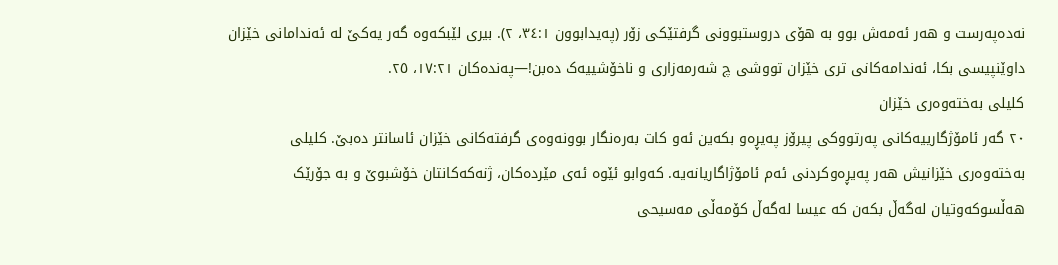نەدەپەرست و هەر ئەمەش بوو بە هۆی دروستبوونی گرفتێکی زۆر (پەیدابوون ٣٤:١، ٢). بیری لێبکەوە گەر یەکێ لە ئەندامانی خێزان داوێنپیسی بکا، ئەندامەکانی تری خێزان تووشی چ شەرمەزاری و ناخۆشییەک دەبن!—پەندەکان ١٧:٢١، ٢٥.
کلیلی بەختەوەری خێزان
٢٠ گەر ئامۆژگارییەکانی پەرتووکی پیرۆز پەیڕەو بکەین ئەو کات بەرەنگار بوونەوەی گرفتەکانی خێزان ئاسانتر دەبێ. کلیلی بەختەوەری خێزانیش هەر پەیڕەوکردنی ئەم ئامۆژاگاریانەیە. کەوابو ئێوە ئەی مێردەکان، ژنەکەکانتان خۆشبوێ و بە جۆرێک هەڵسوکەوتیان لەگەڵ بکەن کە عیسا لەگەڵ کۆمەڵی مەسیحی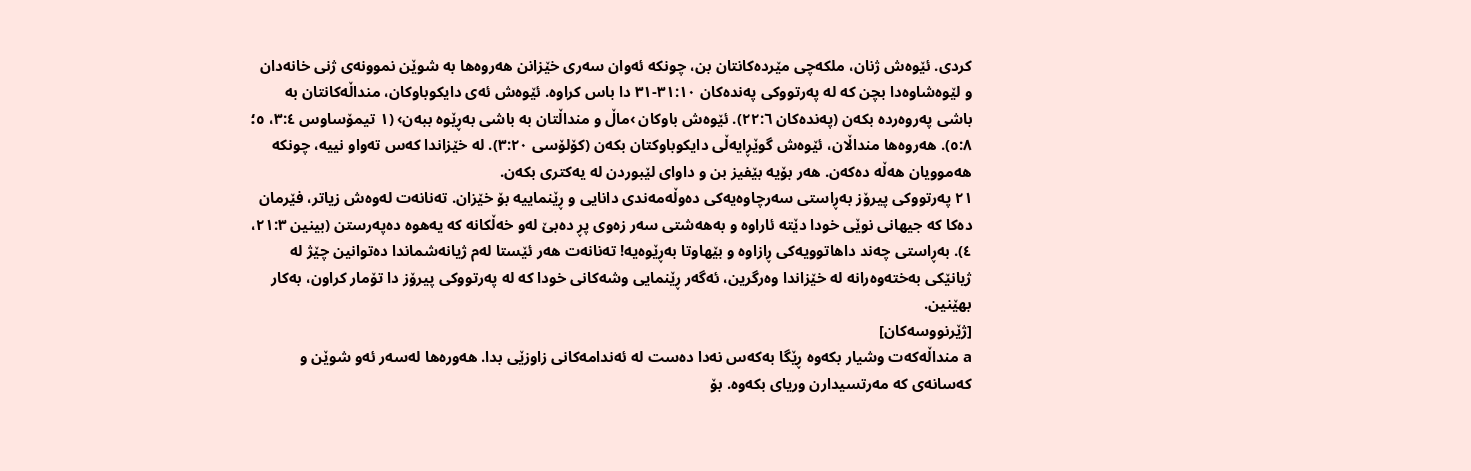کردی. ئێوەش ژنان، ملکەچی مێردەکانتان بن، چونکە ئەوان سەری خێزانن هەروەها بە شوێن نموونەی ژنی خانەدان و لێوەشاوەدا بچن کە لە پەرتووکی پەندەکان ٣١:١٠-٣١ دا باس کراوە. ئێوەش ئەی دایکوباوکان، منداڵەکانتان بە باشی پەروەردە بکەن (پەندەکان ٢٢:٦). ئێوەش باوکان ›ماڵ و منداڵتان بە باشی بەڕێوە ببەن› (١ تیمۆساوس ٣:٤، ٥؛ ٥:٨). هەروەها منداڵان، ئێوەش گوێڕایەڵی دایکوباوکتان بکەن (کۆلۆسی ٣:٢٠). لە خێزاندا کەس تەواو نییە، چونکە هەموویان هەڵە دەکەن. هەر بۆیە بێفیز بن و داوای لێبوردن لە یەکتری بکەن.
٢١ پەرتووکی پیرۆز بەڕاستی سەرچاوەیەکی دەوڵەمەندی دانایی و ڕێنماییە بۆ خێزان. تەنانەت لەوەش زیاتر، فێرمان دەکا کە جیهانی نوێی خودا دێتە ئاراوە و بەهەشتی سەر زەوی پڕ دەبێ لەو خەڵکانە کە یەهوە دەپەرستن (بینین ٢١:٣، ٤). بەڕاستی چەند داهاتوویەکی ڕازاوە و بێهاوتا بەڕێوەیە! تەنانەت هەر ئێستا لەم ژیانەشماندا دەتوانین چێژ لە ژیانێکی بەختەوەرانە لە خێزاندا وەرگرین، ئەگەر ڕێنمایی وشەکانی خودا کە لە پەرتووکی پیرۆز دا تۆمار کراون، بەکار بهێنین.
[ژێرنووسەکان]
a منداڵەکەت وشیار بکەوە ڕێگا بەکەس نەدا دەست لە ئەندامەکانی زاوزێی بدا. هەورەها لەسەر ئەو شوێن و کەسانەی کە مەرتسیدارن وریای بکەوە. بۆ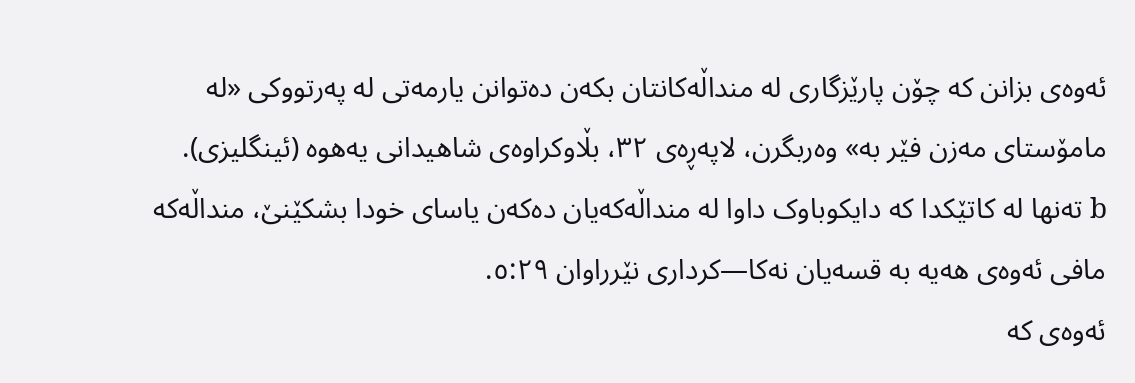ئەوەی بزانن کە چۆن پارێزگاری لە منداڵەکانتان بکەن دەتوانن یارمەتی لە پەرتووکی «لە مامۆستای مەزن فێر بە» وەربگرن، لاپەڕەی ٣٢، بڵاوکراوەی شاهیدانی یەهوە (ئینگلیزی).
b تەنها لە کاتێکدا کە دایکوباوک داوا لە منداڵەکەیان دەکەن یاسای خودا بشکێنێ، منداڵەکە مافی ئەوەی هەیە بە قسەیان نەکا—کرداری نێرراوان ٥:٢٩.
ئەوەی کە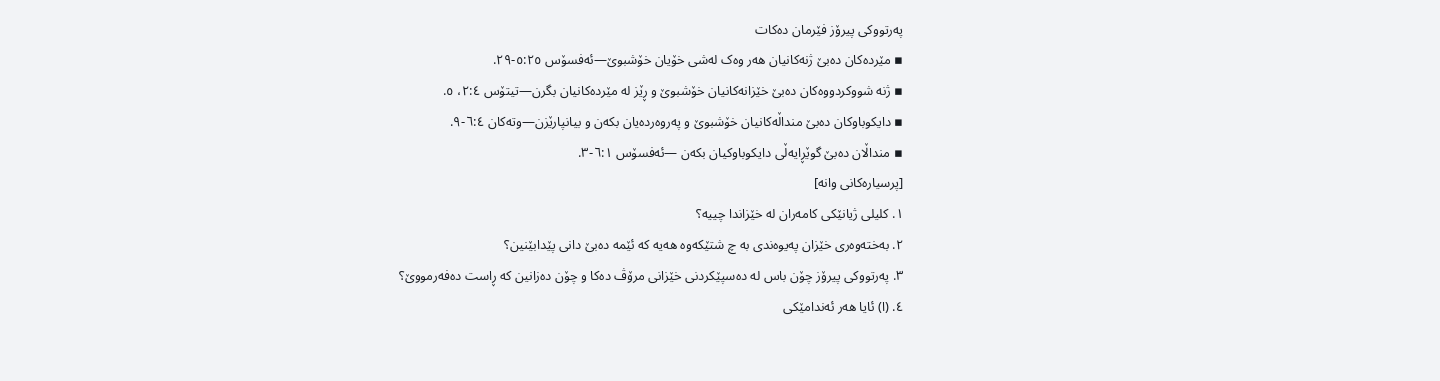پەرتووکی پیرۆز فێرمان دەکات
▪ مێردەکان دەبێ ژنەکانیان هەر وەک لەشی خۆیان خۆشبوێ—ئەفسۆس ٥:٢٥-٢٩.
▪ ژنە شووکردووەکان دەبێ خێزانەکانیان خۆشبوێ و ڕێز لە مێردەکانیان بگرن—تیتۆس ٢:٤، ٥.
▪ دایکوباوکان دەبێ منداڵەکانیان خۆشبوێ و پەروەردەیان بکەن و بیانپارێزن—وتەکان ٦:٤-٩.
▪ منداڵان دەبێ گوێڕایەڵی دایکوباوکیان بکەن —ئەفسۆس ٦:١-٣.
[پرسیارەکانی وانە]
١. کلیلی ژیانێکی کامەران لە خێزاندا چییە؟
٢. بەختەوەری خێزان پەیوەندی بە چ شتێکەوە هەیە کە ئێمە دەبێ دانی پێدابێنین؟
٣. پەرتووکی پیرۆز چۆن باس لە دەسپێکردنی خێزانی مرۆڤ دەکا و چۆن دەزانین کە ڕاست دەفەرمووێ؟
٤. (ا) ئایا هەر ئەندامێکی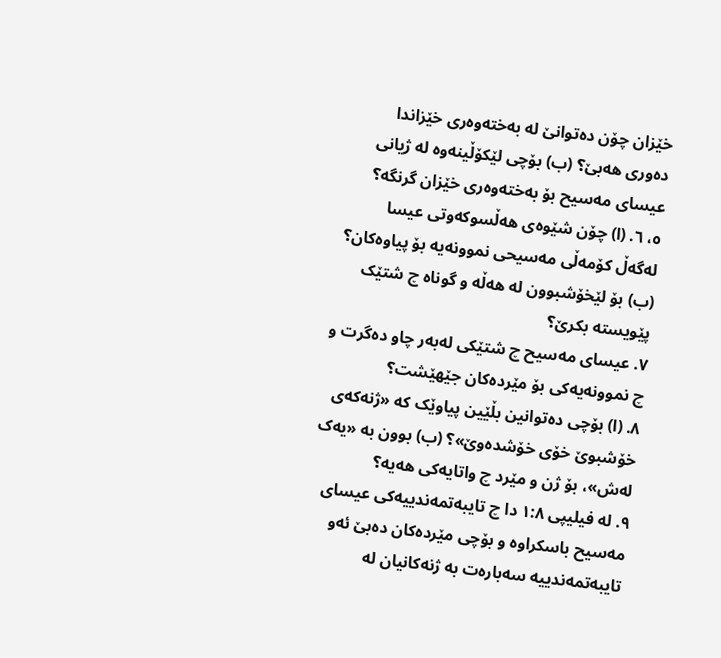خێزان چۆن دەتوانێ لە بەختەوەری خێزاندا دەوری هەبێ؟ (ب) بۆچی لێکۆڵینەوە لە ژیانی عیسای مەسیح بۆ بەختەوەری خێزان گرنگە؟
٥، ٦. (ا) چۆن شێوەی هەڵسوکەوتی عیسا لەگەڵ کۆمەڵی مەسیحی نموونەیە بۆ پیاوەکان؟ (ب) بۆ لێخۆشبوون لە هەڵە و گوناه چ شتێک پێویستە بکرێ؟
٧. عیسای مەسیح چ شتێکی لەبەر چاو دەگرت و چ نموونەیەکی بۆ مێردەکان جێهێشت؟
٨. (ا) بۆچی دەتوانین بڵێین پیاوێک کە «ژنەکەی خۆشبوێ خۆی خۆشدەوێ»؟ (ب) بوون بە «یەک لەش»، بۆ ژن و مێرد چ واتایەکی هەیە؟
٩. لە فیلیپی ١:٨ دا چ تایبەتمەندییەکی عیسای مەسیح باسکراوە و بۆچی مێردەکان دەبێ ئەو تایبەتمەندییە سەبارەت بە ژنەکانیان لە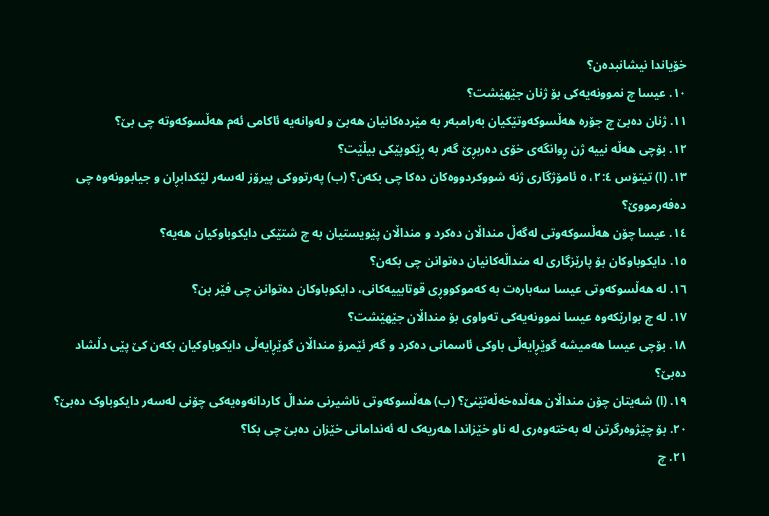خۆیاندا نیشانبدەن؟
١٠. عیسا چ نموونەیەکی بۆ ژنان جێهێشت؟
١١. ژنان دەبێ چ جۆرە هەڵسوکەوتێکیان بەرامبەر بە مێردەکانیان هەبێ و لەوانەیە ئاکامی ئەم هەڵسوکەوتە چی بێ؟
١٢. بۆچی هەڵە نییە ژن ڕوانگەی خۆی دەربڕێ گەر بە ڕێکوپێکی بیڵێت؟
١٣. (ا) تیتۆس ٢:٤، ٥ ئامۆژگاری ژنە شووکردووەکان دەکا چی بکەن؟ (ب) پەرتووکی پیرۆز لەسەر لێکدابڕان و جیابوونەوە چی دەفەرمووێ؟
١٤. عیسا چۆن هەڵسوکەوتی لەگەڵ منداڵان دەکرد و منداڵان پێویستیان بە چ شتێکی دایکوباوکیان هەیە؟
١٥. دایکوباوکان بۆ پارێزگاری لە منداڵەکانیان دەتوانن چی بکەن؟
١٦. لە هەڵسوکەوتی عیسا سەبارەت بە کەموکووڕی قوتابییەکانی، دایکوباوکان دەتوانن چی فێر بن؟
١٧. لە چ بوارێکەوە عیسا نموونەیەکی تەواوی بۆ منداڵان جێهێشت؟
١٨. بۆچی عیسا هەمیشە گوێڕایەڵی باوکی ئاسمانی دەکرد و گەر ئێمرۆ منداڵان گوێڕایەڵی دایکوباوکیان بکەن کێ پێی دڵشاد دەبێ؟
١٩. (ا) شەیتان چۆن منداڵان هەڵدەخەڵەتێنێ؟ (ب) هەڵسوکەوتی ناشیرنی منداڵ کاردانەوەیەکی چۆنی لەسەر دایکوباوک دەبێ؟
٢٠. بۆ چێژوەرگرتن لە بەختەوەری لە ناو خێزاندا هەریەک لە ئەندامانی خێزان دەبێ چی بکا؟
٢١. چ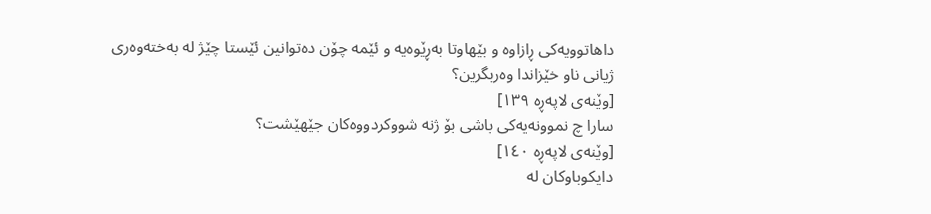داهاتوویەکی ڕازاوە و بێهاوتا بەڕێوەیە و ئێمە چۆن دەتوانین ئێستا چێژ لە بەختەوەری ژیانی ناو خێزاندا وەربگرین؟
[وێنەی لاپەڕە ١٣٩]
سارا چ نموونەیەکی باشی بۆ ژنە شووکردووەکان جێهێشت؟
[وێنەی لاپەڕە ١٤٠]
دایکوباوکان لە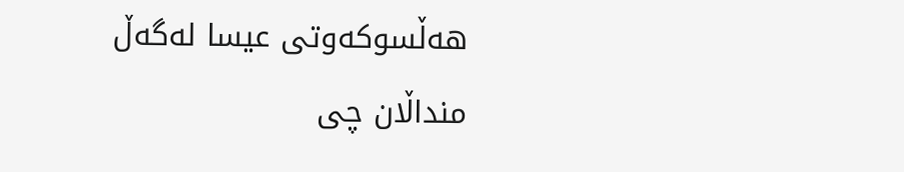هەڵسوکەوتی عیسا لەگەڵ منداڵان چی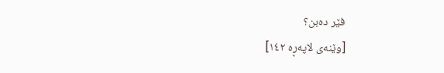فێر دەبن؟
[وێنەی لاپەڕە ١٤٢]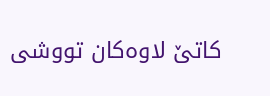کاتێ لاوەکان تووشی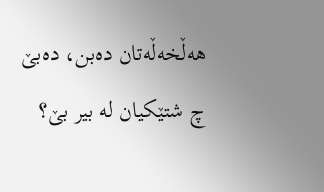هەڵخەڵەتان دەبن، دەبێ چ شتێکیان لە بیر بێ؟